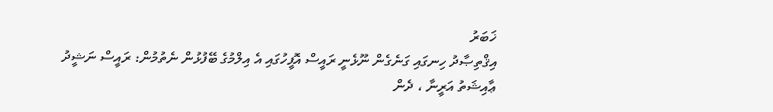ޚަބަރު
އިޤްތިޞާދު ހިނގައި ގަނެގެން ނޫޅެނީ ރައީސް އޮފީހުގައި އެ އިލްމުގެ ބޭފުޅުން ނެތުމުން: ރައީސް ނަޝީދު
ޢާއިޝަތު އަރީނާ ، ދެން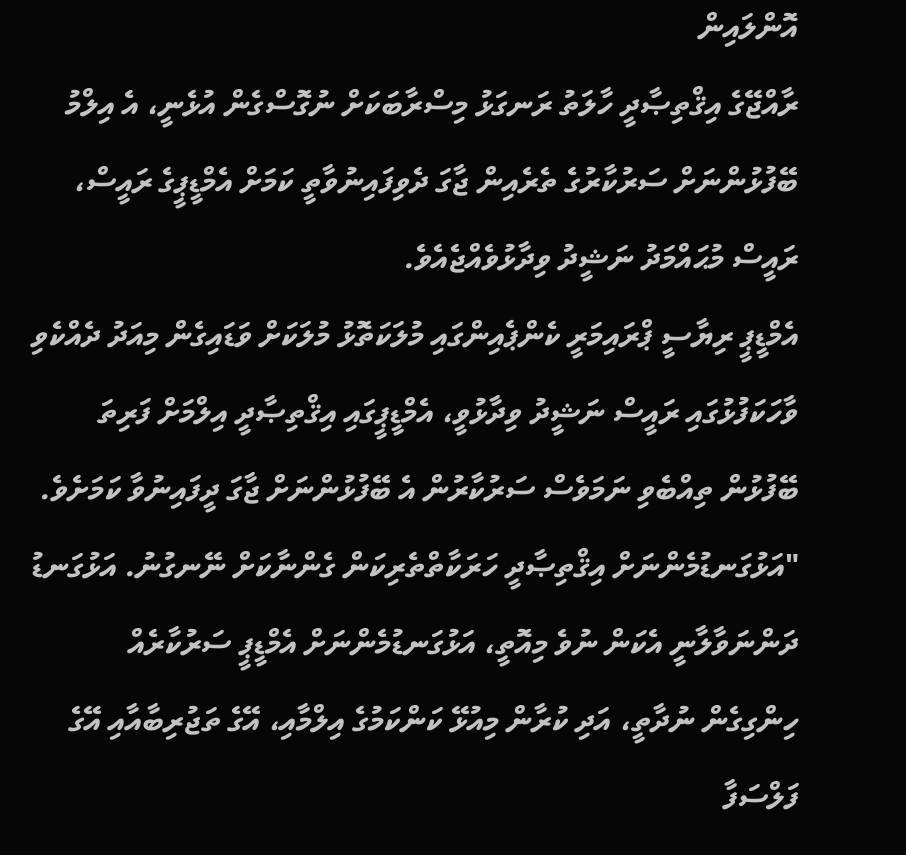އޮންލައިން
ރާއްޖޭގެ އިޤްތިޞާދީ ހާލަތު ރަނގަޅު މިސްރާބަކަށް ނުގޮސްގެން އުޅެނީ، އެ އިލްމު ބޭފުޅުންނަށް ސަރުކާރުގެ ތެރެއިން ޖާގަ ދެވިފައިނުވާތީ ކަމަށް އެމްޑީޕީގެ ރައީސް، ރައީސް މުޙައްމަދު ނަޝީދު ވިދާޅުވެއްޖެއެވެ.
އެމްޑީޕީ ރިޔާސީ ޕްރައިމަރީ ކެންޕެއިންގައި މުލަކަތޮޅު މުލަކަށް ވަޑައިގެން މިއަދު ދެއްކެވި ވާހަކަފުޅުގައި ރައީސް ނަޝީދު ވިދާޅުވީ، އެމްޑީޕީގައި އިޤްތިޞާދީ އިލްމަށް ފަރިތަ ބޭފުޅުން ތިއްބެވި ނަމަވެސް ސަރުކާރުން އެ ބޭފުޅުންނަށް ޖާގަ ދީފައިނުވާ ކަމަށެވެ.
"އަޅުގަނޑުމެންނަށް އިޤްތިޞާދީ ހަރަކާތްތެރިކަން ގެންނާކަށް ނޭނގުނު. އަޅުގަނޑު ދަންނަވާލާނީ އެކަން ނުވެ މިއޮތީ، އަޅުގަނޑުމެންނަށް އެމްޑީޕީ ސަރުކާރެއް ހިންގިގެން ނުދާތީ، އަދި ކުރާން މިއުޅޭ ކަންކަމުގެ އިލްމާއި، އޭގެ ތަޖުރިބާއާއި އޭގެ ފަލްސަފާ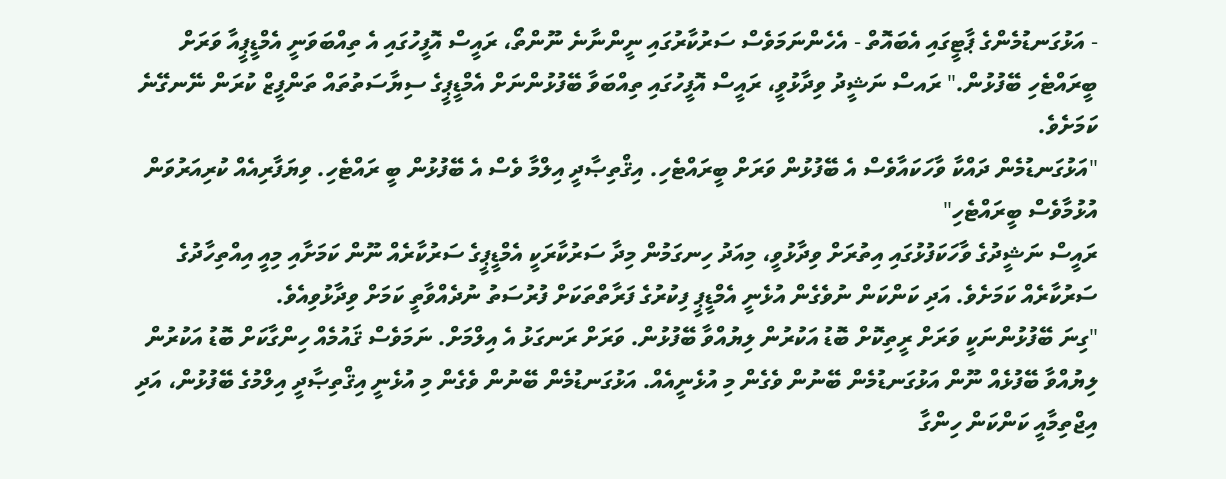- އަޅުގަނޑުމެންގެ ޕާޓީގައި އެބައޮތް - އެހެންނަމަވެސް ސަރުކާރުގައި ނީންނާނެ ނޫންތޯ، ރައީސް އޮފީހުގައި އެ ތިއްބަވަނީ އެމްޑީޕީއާ ވަރަށް ބީރައްޓެހި ބޭފުޅުން." ރައސް ނަޝީދު ވިދާޅުވީ، ރައީސް އޮފީހުގައި ތިއްބަވާ ބޭފުޅުންނަށް އެމްޑީޕީގެ ސިޔާސަތުތައް ތަންފީޒް ކުރަން ނޭނގޭނެ ކަމަށެވެ.
"އަޅުގަނޑުމެން ދައްކާ ވާހަކައާވެސް އެ ބޭފުޅުން ވަރަށް ބީރައްޓެހި. އިޤްތިޞާދީ އިލްމާ ވެސް އެ ބޭފުޅުން ބީ ރައްޓެހި. ވިޔަފާރިއެއް ކުރިއަރުވަން އުޅުމާވެސް ބީރައްޓެހި"
ރައީސް ނަޝީދުގެ ވާހަކަފުޅުގައި އިތުރަށް ވިދާޅުވީ، މިއަދު ހިނގަމުން މިދާ ސަރުކާރަކީ އެމްޑީޕީގެ ސަރުކާރެއް ނޫން ކަމަށާއި މިއީ އިއްތިހާދުގެ ސަރުކާރެއް ކަމަށެވެ. އަދި ކަންކަން ނުވެގެން އުޅެނީ އެމްޑީޕީ ފިކުރުގެ ފަރާތްތަކަށް ފުރުސަތު ނުދެއްވާތީ ކަމަށް ވިދާޅުވިއެވެ.
"ގިނަ ބޭފުޅުންނަކީ ވަރަށް ރީތިކޮށް ބޮޑު އަކުރުން ލިޔުއްވާ ބޭފުޅުން. ވަރަށް ރަނގަޅު އެ އިލްމަށް. ނަމަވެސް ޤައުމެއް ހިންގާކަށް ބޮޑު އަކުރުން ލިޔުއްވާ ބޭފުޅެއް ނޫން އަޅުގަނޑުމެން ބޭނުން ވެގެން މި އުޅެނީއެއް. އަޅުގަނޑުމެން ބޭނުން ވެގެން މި އުޅެނީ އިޤްތިޞާދީ އިލްމުގެ ބޭފުޅުން، އަދި އިޖްތިމާއީ ކަންކަން ހިންގާ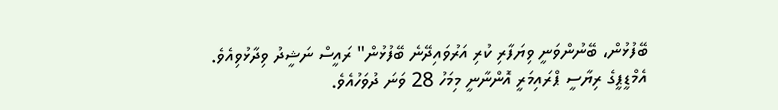ބޭފުޅުން، ބޭނުންވަނީ ވިޔަފާރި ކުރި އަރުވައިދޭނެ ބޭފުޅުން" ރައީސް ނަޝީދު ވިދާޅުވިއެވެ.
އެމްޑީޕީގެ ރިޔާސީ ޕްރައިމަރީ އޮންނާނީ މިމަހު 28 ވަނަ ދުވަހުއެވެ.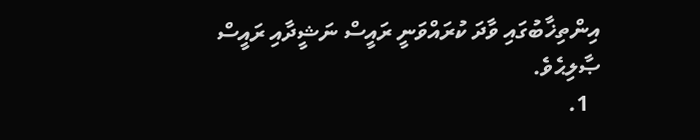އިންތިޚާބުގައި ވާދަ ކުރައްވަނީ ރައީސް ނަޝީދާއި ރައީސް ޞާލިޙެވެ.
  1.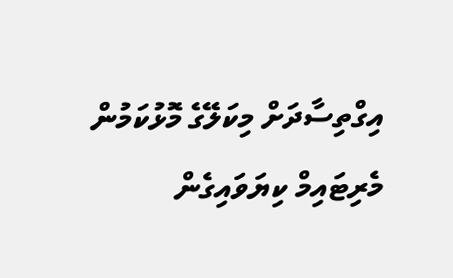އިގްތިސާދަށް މިކަލޭގެ މޮޅުކަމުން މެރިޓައިމް ކިޔަވައިގެން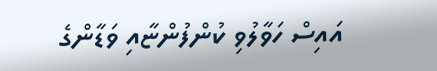އައިސް ހަވާލުވި ކުންފުންޏާއި ވަޑާންގެ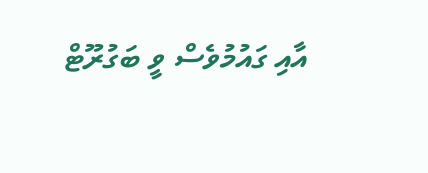އާއި ގައުމުވެސް ވީ ބަގުރޫޓް